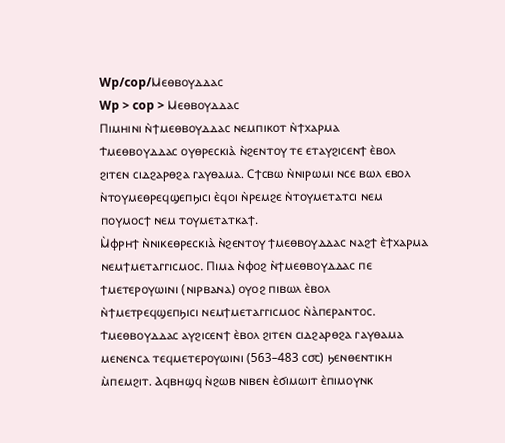Wp/cop/Ⲙⲉⲑⲃⲟⲩⲇⲇⲁⲥ
Wp > cop > Ⲙⲉⲑⲃⲟⲩⲇⲇⲁⲥ
Ⲡⲓⲙⲏⲓⲛⲓ ⲛ̀ϯⲙⲉⲑⲃⲟⲩⲇⲇⲁⲥ ⲛⲉⲙⲡⲓⲕⲟⲧ ⲛ̀ϯⲭⲁⲣⲙⲁ
Ϯⲙⲉⲑⲃⲟⲩⲇⲇⲁⲥ ⲟⲩⲑⲣⲉⲥⲕⲓⲁ̀ ⲛ̀ϩⲉⲛⲧⲟⲩ ⲧⲉ ⲉⲧⲁⲩϩⲓⲥⲉⲛϯ ⲉ̀ⲃⲟⲗ ϩⲓⲧⲉⲛ ⲥⲓⲇϩⲁⲣⲑϩⲁ ⲅⲁⲩⲑⲁⲙⲁ. Ⲥϯⲥⲃⲱ ⲛ̀ⲛⲓⲣⲱⲙⲓ ⲛⲥⲉ ⲃⲱⲗ ⲉⲃⲟⲗ ⲛ̀ⲧⲟⲩⲙⲉⲑⲣⲉϥϣⲉⲡϧⲓⲥⲓ ⲉ̀ϥⲟⲓ ⲛ̀ⲣⲉⲙϩⲉ ⲛ̀ⲧⲟⲩⲙⲉⲧⲁⲧⲥⲓ ⲛⲉⲙ ⲡⲟⲩⲙⲟⲥϯ ⲛⲉⲙ ⲧⲟⲩⲙⲉⲧⲁⲧⲕⲁϯ.
Ⲙ̀ⲫⲣⲏϯ ⲛ̀ⲛⲓⲕⲉⲑⲣⲉⲥⲕⲓⲁ̀ ⲛ̀ϩⲉⲛⲧⲟⲩ ϯⲙⲉⲑⲃⲟⲩⲇⲇⲁⲥ ⲛⲁϩϯ ⲉ̀ϯⲭⲁⲣⲙⲁ ⲛⲉⲙϯⲙⲉⲧⲁⲅⲅⲓⲥⲙⲟⲥ. Ⲡⲓⲙⲁ ⲛ̀ⲫⲟϩ ⲛ̀ϯⲙⲉⲑⲃⲟⲩⲇⲇⲁⲥ ⲡⲉ ϯⲙⲉⲧⲉⲣⲟⲩⲱⲓⲛⲓ (ⲛⲓⲣⲃⲁⲛⲁ) ⲟⲩⲟϩ ⲡⲓⲃⲱⲗ ⲉ̀ⲃⲟⲗ ⲛ̀ϯⲙⲉⲧⲣⲉϥϣⲉⲡϧⲓⲥⲓ ⲛⲉⲙϯⲙⲉⲧⲁⲅⲅⲓⲥⲙⲟⲥ ⲛ̀ⲁ̀ⲡⲉⲣⲁⲛⲧⲟⲥ.
Ϯⲙⲉⲑⲃⲟⲩⲇⲇⲁⲥ ⲁⲩϩⲓⲥⲉⲛϯ ⲉ̀ⲃⲟⲗ ϩⲓⲧⲉⲛ ⲥⲓⲇϩⲁⲣⲑϩⲁ ⲅⲁⲩⲑⲁⲙⲁ ⲙⲉⲛⲉⲛⲥⲁ ⲧⲉϥⲙⲉⲧⲉⲣⲟⲩⲱⲓⲛⲓ (563–483 ⲥ⳪) ϧⲉⲛⲑⲉⲛⲧⲓⲕⲏ ⲙ̀ⲡⲉⲙϩⲓⲧ. Ⲁϥⲃⲏϣϥ ⲛ̀ϩⲱⲃ ⲛⲓⲃⲉⲛ ⲉ̀ϭⲓⲙⲱⲓⲧ ⲉ̀ⲡⲓⲙⲟⲩⲛⲕ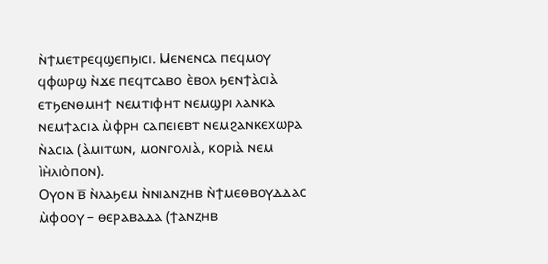ⲛ̀ϯⲙⲉⲧⲣⲉϥϣⲉⲡϧⲓⲥⲓ. Ⲙⲉⲛⲉⲛⲥⲁ ⲡⲉϥⲙⲟⲩ ϥⲫⲱⲣϣ ⲛ̀ϫⲉ ⲡⲉϥⲧⲥⲁⲃⲟ ⲉ̀ⲃⲟⲗ ϧⲉⲛϯⲁ̀ⲥⲓⲁ̀ ⲉⲧϧⲉⲛⲑⲙⲏϯ ⲛⲉⲙⲧⲓⲫⲏⲧ ⲛⲉⲙϣⲣⲓ ⲗⲁⲛⲕⲁ ⲛⲉⲙϯⲁⲥⲓⲁ ⲙ̀ⲫⲣⲏ ⲥⲁⲡⲉⲓⲉⲃⲧ ⲛⲉⲙϩⲁⲛⲕⲉⲭⲱⲣⲁ ⲛ̀ⲁⲥⲓⲁ (ⲁ̀ⲙⲓⲧⲱⲛ, ⲙⲟⲛⲅⲟⲗⲓⲁ̀, ⲕⲟⲣⲓⲁ̀ ⲛⲉⲙ ⲓ̀ⲏ̀ⲗⲓⲟ̀ⲡⲟⲛ).
Ⲟⲩⲟⲛ ⲃ̅ ⲛ̀ⲗⲁϧⲉⲙ ⲛ̀ⲛⲓⲁⲛⲍⲏⲃ ⲛ̀ϯⲙⲉⲑⲃⲟⲩⲇⲇⲁⲥ ⲙ̀ⲫⲟⲟⲩ – ⲑⲉⲣⲁⲃⲁⲇⲁ (ϯⲁⲛⲍⲏⲃ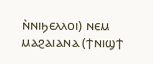ⲛ̀ⲛⲓϧⲉⲗⲗⲟⲓ) ⲛⲉⲙ ⲙⲁϩⲁⲓⲁⲛⲁ (ϯⲛⲓϣϯ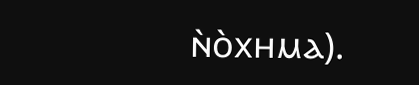ⲛ̀ⲟ̀ⲭⲏⲙⲁ).